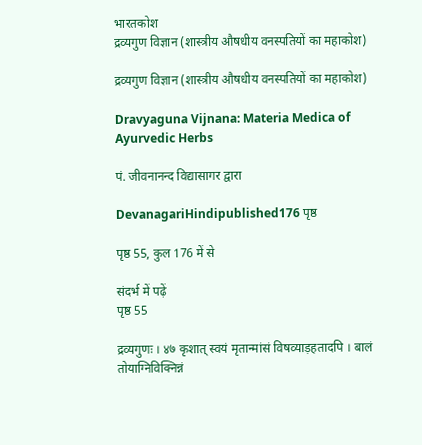भारतकोश
द्रव्यगुण विज्ञान (शास्त्रीय औषधीय वनस्पतियों का महाकोश)

द्रव्यगुण विज्ञान (शास्त्रीय औषधीय वनस्पतियों का महाकोश)

Dravyaguna Vijnana: Materia Medica of Ayurvedic Herbs

पं. जीवनानन्द विद्यासागर द्वारा

DevanagariHindipublished176 पृष्ठ

पृष्ठ 55, कुल 176 में से

संदर्भ में पढ़ें
पृष्ठ 55

द्रव्यगुणः । ४७ कृशात् स्वयं मृतान्मांसं विषव्याड़हतादपि । बालं तोयाग्निविक्निन्नं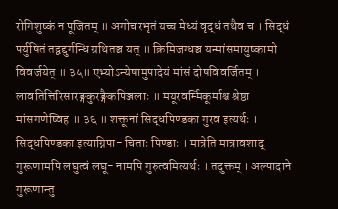रोगिशुष्कं न पूजितम् ॥ अगोचरभृतं यच्च मेध्यं वृद्धं तथैव च । सिद्धं पर्युषितं तद्वद्दुर्गन्धि ग्रथितञ्च यत् ॥ क्रिमिजग्धञ्च यन्मांसमायुष्कामो विवर्जयेत् ॥ ३५॥ एभ्योऽन्येषामुपादेयं मांसं दोषविवर्जितम् । लावतित्तिरिसारङ्गकुरङ्गैकपिञ्जलाः ॥ मयूरवर्म्मिकूर्माश्च श्रेष्ठा मांसगणेष्विह ॥ ३६ ॥ शक्तूनां सिद्धपिण्डका गुरव इत्यर्थः । सिद्धपिण्डका इत्याग्निपा- चिताः पिण्डाः । मात्रेति मात्रावशाद् गुरूणामपि लघुत्वं लघू- नामपि गुरुत्वमित्यर्थः । तदुक्तम् । अल्पादाने गुरूणान्तु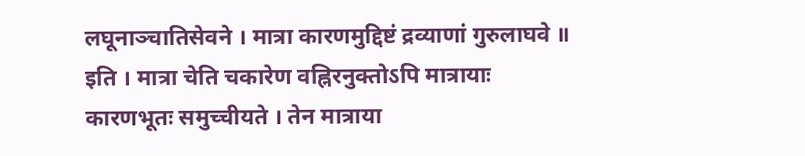लघूनाञ्चातिसेवने । मात्रा कारणमुद्दिष्टं द्रव्याणां गुरुलाघवे ॥ इति । मात्रा चेति चकारेण वह्निरनुक्तोऽपि मात्रायाः कारणभूतः समुच्चीयते । तेन मात्राया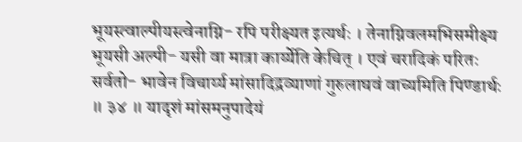भूयस्त्वाल्पीयस्त्वेनाग्नि- रपि परीक्ष्यत इत्यर्थः । तेनाग्निवलमभिसमीक्ष्य भूयसी अल्पी- यसी वा मात्रा कार्य्येति केचित् । एवं चरादिकं परितः सर्वतो- भावेन विचार्य्य मांसादिद्रव्याणां गुरुलाघवं वाच्यमिति पिण्डार्थः ॥ ३४ ॥ यादृशं मांसमनुपादेयं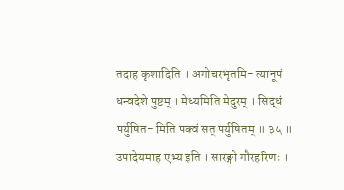तदाह कृशादिति । अगोचरभृतमि- त्यानूपं धन्वदेशे पुष्टम् । मेध्यमिति मेदुरम् । सिद्धं पर्युषित- मिति पक्वं सत् पर्युषितम् ॥ ३५ ॥ उपादेयमाह एभ्य इति । सारङ्गो गौरहरिणः ।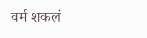वर्म शकलं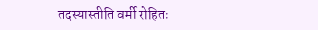तदस्यास्तीति वर्मी रोहितः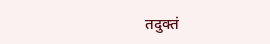तदुक्तं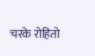चरके रोहितो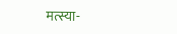मत्स्या-